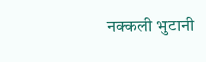नक्कली भुटानी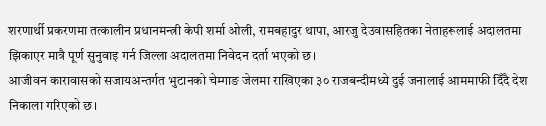शरणार्थी प्रकरणमा तत्कालीन प्रधानमन्त्री केपी शर्मा ओली, रामबहादुर थापा, आरजु देउवासहितका नेताहरूलाई अदालतमा झिकाएर मात्रै पूर्ण सुनुवाइ गर्न जिल्ला अदालतमा निवेदन दर्ता भएको छ।
आजीवन कारावासको सजायअन्तर्गत भुटानको चेम्गाङ जेलमा राखिएका ३० राजबन्दीमध्ये दुई जनालाई आममाफी दिँदै देश निकाला गरिएको छ।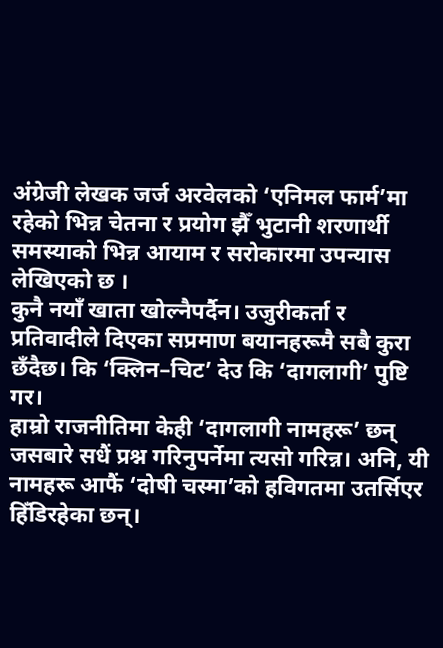अंग्रेजी लेखक जर्ज अरवेलको ‘एनिमल फार्म’मा रहेको भिन्न चेतना र प्रयोग झैँ भुटानी शरणार्थी समस्याको भिन्न आयाम र सरोकारमा उपन्यास लेखिएको छ ।
कुनै नयाँ खाता खोल्नैपर्दैन। उजुरीकर्ता र प्रतिवादीले दिएका सप्रमाण बयानहरूमै सबै कुरा छँदैछ। कि ‘क्लिन–चिट’ देउ कि ‘दागलागी’ पुष्टि गर।
हाम्रो राजनीतिमा केही ‘दागलागी नामहरू’ छन् जसबारे सधैं प्रश्न गरिनुपर्नेमा त्यसो गरिन्न। अनि, यी नामहरू आफैं ‘दोषी चस्मा’को हविगतमा उतर्सिएर हिँडिरहेका छन्।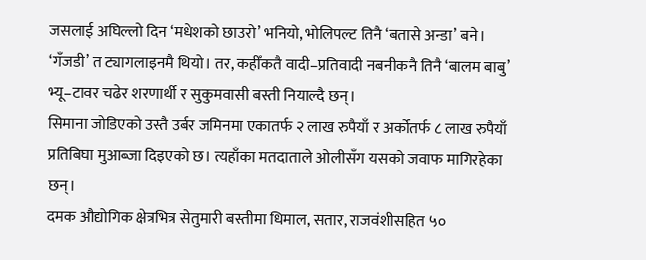जसलाई अघिल्लो दिन ‘मधेशको छाउरो’ भनियो, भोलिपल्ट तिनै ‘बतासे अन्डा’ बने। ‘गँजडी’ त ट्यागलाइनमै थियो। तर, कहीँकतै वादी–प्रतिवादी नबनीकनै तिनै ‘बालम बाबु’ भ्यू–टावर चढेर शरणार्थी र सुकुमवासी बस्ती नियाल्दै छन्।
सिमाना जोडिएको उस्तै उर्बर जमिनमा एकातर्फ २ लाख रुपैयाँ र अर्कोतर्फ ८ लाख रुपैयाँ प्रतिबिघा मुआब्जा दिइएको छ। त्यहाँका मतदाताले ओलीसँग यसको जवाफ मागिरहेका छन्।
दमक औद्योगिक क्षेत्रभित्र सेतुमारी बस्तीमा धिमाल, सतार, राजवंशीसहित ५०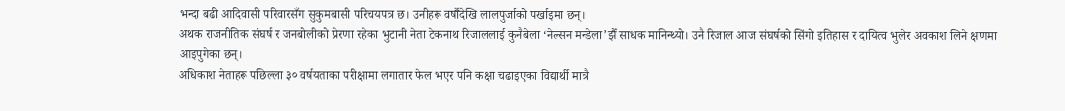भन्दा बढी आदिवासी परिवारसँग सुकुमबासी परिचयपत्र छ। उनीहरू वर्षौंदेखि लालपुर्जाको पर्खाइमा छन्।
अथक राजनीतिक संघर्ष र जनबोलीको प्रेरणा रहेका भुटानी नेता टेकनाथ रिजाललाई कुनैबेला ‘नेल्सन मन्डेला’झैँ साधक मानिन्थ्यो। उनै रिजाल आज संघर्षको सिंगो इतिहास र दायित्व भुलेर अवकाश लिने क्षणमा आइपुगेका छन्।
अधिकाश नेताहरू पछिल्ला ३० वर्षयताका परीक्षामा लगातार फेल भएर पनि कक्षा चढाइएका विद्यार्थी मात्रै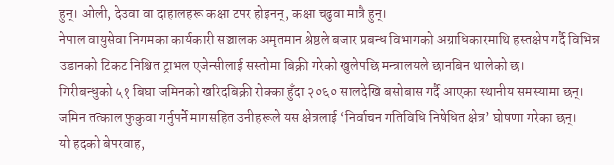हुन्। ओली, देउवा वा दाहालहरू कक्षा टपर होइनन्, कक्षा चढुवा मात्रै हुन्।
नेपाल वायुसेवा निगमका कार्यकारी सञ्चालक अमृतमान श्रेष्ठले बजार प्रबन्ध विभागको अग्राधिकारमाथि हस्तक्षेप गर्दै विभिन्न उडानको टिकट निश्चित ट्राभल एजेन्सीलाई सस्तोमा बिक्री गरेको खुलेपछि मन्त्रालयले छानबिन थालेको छ।
गिरीबन्धुको ५१ बिघा जमिनको खरिदबिक्री रोक्का हुँदा २०६० सालदेखि बसोबास गर्दै आएका स्थानीय समस्यामा छन्। जमिन तत्काल फुकुवा गर्नुपर्ने मागसहित उनीहरूले यस क्षेत्रलाई ‘निर्वाचन गतिविधि निषेधित क्षेत्र’ घोषणा गरेका छन्।
यो हदको बेपरवाह,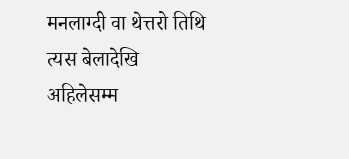मनलाग्दी वा थेत्तरो तिथि त्यस बेलादेखि अहिलेसम्म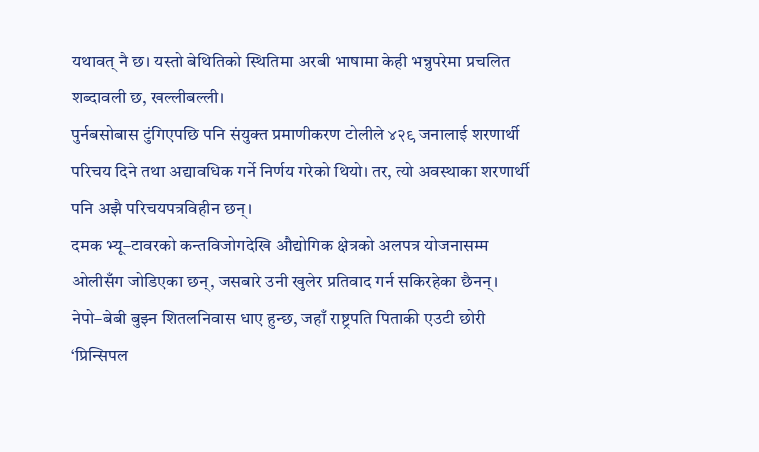यथावत् नै छ। यस्तो बेथितिको स्थितिमा अरबी भाषामा केही भन्नुपरेमा प्रचलित शब्दावली छ, खल्लीबल्ली।
पुर्नबसोबास टुंगिएपछि पनि संयुक्त प्रमाणीकरण टोलीले ४२९ जनालाई शरणार्थी परिचय दिने तथा अद्यावधिक गर्ने निर्णय गरेको थियो। तर, त्यो अवस्थाका शरणार्थी पनि अझै परिचयपत्रविहीन छन्।
दमक भ्यू–टावरको कन्तविजोगदेखि औद्योगिक क्षेत्रको अलपत्र योजनासम्म ओलीसँग जोडिएका छन्, जसबारे उनी खुलेर प्रतिवाद गर्न सकिरहेका छैनन्।
नेपो–बेबी बुझ्न शितलनिवास धाए हुन्छ, जहाँ राष्ट्रपति पिताकी एउटी छोरी ‘प्रिन्सिपल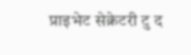प्राइभेट सेक्रेटरी टु द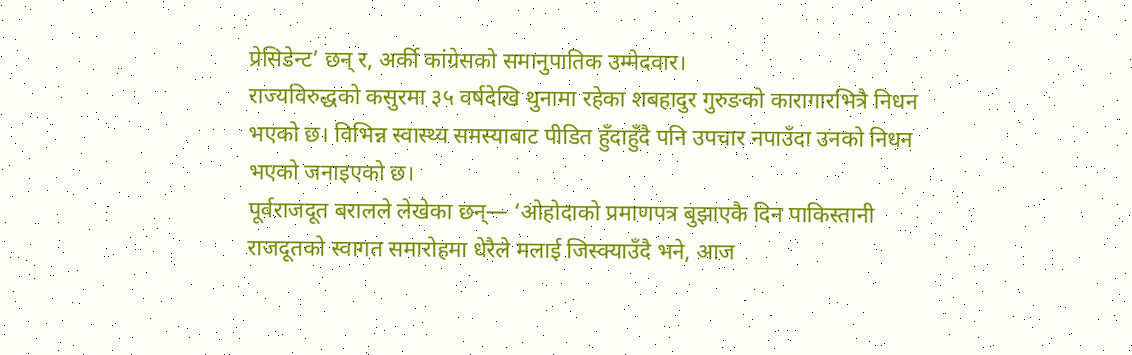प्रेसिडेन्ट’ छन् र, अर्की कांग्रेसको समानुपातिक उम्मेदवार।
राज्यविरुद्धको कसुरमा ३५ वर्षदेखि थुनामा रहेका शबहादुर गुरुङको कारागारभित्रै निधन भएको छ। विभिन्न स्वास्थ्य समस्याबाट पीडित हुँदाहुँदै पनि उपचार नपाउँदा उनको निधन भएको जनाइएको छ।
पूर्वराजदूत बरालले लेखेका छन्— ‘ओहोदाको प्रमाणपत्र बुझाएकै दिन पाकिस्तानी राजदूतको स्वागत समारोहमा धेरैले मलाई जिस्क्याउँदै भने, आज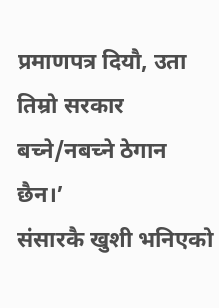प्रमाणपत्र दियौ, उता तिम्रो सरकार बच्ने/नबच्ने ठेगान छैन।’
संसारकै खुशी भनिएको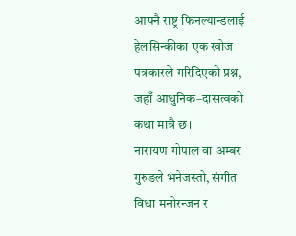आफ्नै राष्ट्र फिनल्यान्डलाई हेलसिन्कीका एक खोज पत्रकारले गरिदिएको प्रश्न, जहाँ आधुनिक–दासत्वको कथा मात्रै छ।
नारायण गोपाल वा अम्बर गुरुङले भनेजस्तो, संगीत विधा मनोरन्जन र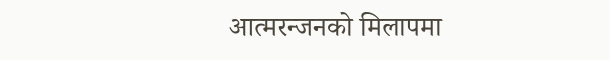आत्मरन्जनको मिलापमा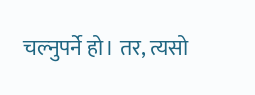चल्नुपर्ने हो। तर, त्यसो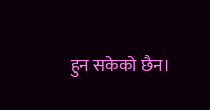हुन सकेको छैन।